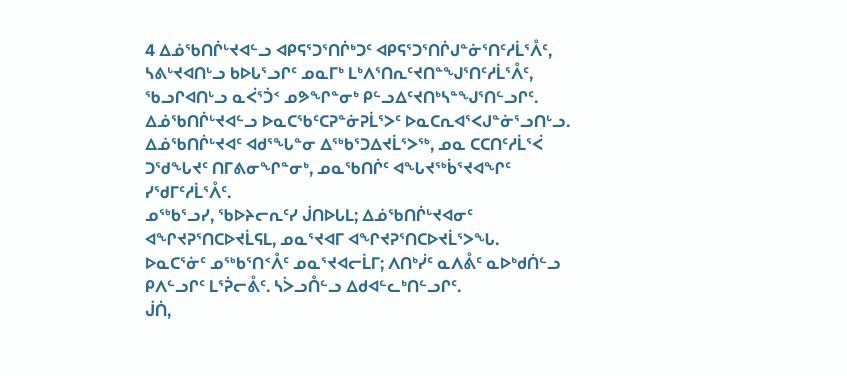4 ᐃᓅᖃᑎᒌᒡᔪᐊᓪᓗ ᐊᑭᕋᕐᑐᕐᑎᒌᒃᑐᑦ ᐊᑭᕋᕐᑐᕐᑎᒌᒍᓐᓃᕐᑎᑦᓱᒫᕐᐰᑦ, ᓴᕕᒡᔪᐊᑎᒡᓗ ᑲᐅᒐᕐᓗᒋᑦ ᓄᓇᒥᒃ ᒪᒃᐱᕐᑎᕆᑦᔪᑎᓐᖑᕐᑎᑦᓱᒫᕐᐰᑦ, ᖃᓗᒋᐊᑎᒡᓗ ᓇᐹᕐᑑᑉ ᓄᕗᖏᓐᓂᒃ ᑭᓪᓗᐃᑦᔪᑎᒃᓴᓐᖑᕐᑎᓪᓗᒋᑦ. ᐃᓅᖃᑎᒌᒡᔪᐊᓪᓗ ᐅᓇᑕᖃᑦᑕᕈᓐᓃᕈᒫᕐᐳᑦ ᐅᓇᑕᕆᐊᕐᐸᒍᓐᓃᕐᓗᑎᒡᓗ.
ᐃᓅᖃᑎᒌᒡᔪᐊᑦ ᐊᑯᕐᖓᓐᓂ ᐃᖅᑲᕐᑐᐃᔪᒫᕐᐳᖅ, ᓄᓇ ᑕᑕᑎᑦᓱᒫᕐᐹ ᑐᖁᖓᔪᑦ ᑎᒥᕕᓂᖏᓐᓂᒃ, ᓄᓇᖃᑎᒌᑦ ᐊᖓᔪᖅᑳᕐᔪᐊᖏᑦ ᓯᖁᒥᑦᓱᒫᕐᐰᑦ.
ᓄᖅᑲᕐᓗᓯ, ᖃᐅᔨᓕᕆᑦᓯ ᒎᑎᐅᒐᒪ; ᐃᓅᖃᑎᒌᒡᔪᐊᓂᑦ ᐊᖏᔪᕈᕐᑎᑕᐅᔪᒫᕋᒪ, ᓄᓇᕐᔪᐊᒥ ᐊᖏᔪᕈᕐᑎᑕᐅᔪᒫᕐᐳᖓ.
ᐅᓇᑕᕐᓃᑦ ᓄᖅᑲᕐᑎᑉᐰᑦ ᓄᓇᕐᔪᐊᓕᒫᒥ; ᐱᑎᒃᓰᑦ ᓇᐱᕔᑦ ᓇᐅᒃᑯᑏᓪᓗ ᑭᐱᓪᓗᒋᑦ ᒪᕐᕉᓕᕔᑦ. ᓴᐴᓗᑍᓪᓗ ᐃᑯᐊᓪᓚᒃᑎᓪᓗᒋᑦ.
ᒎᑏ,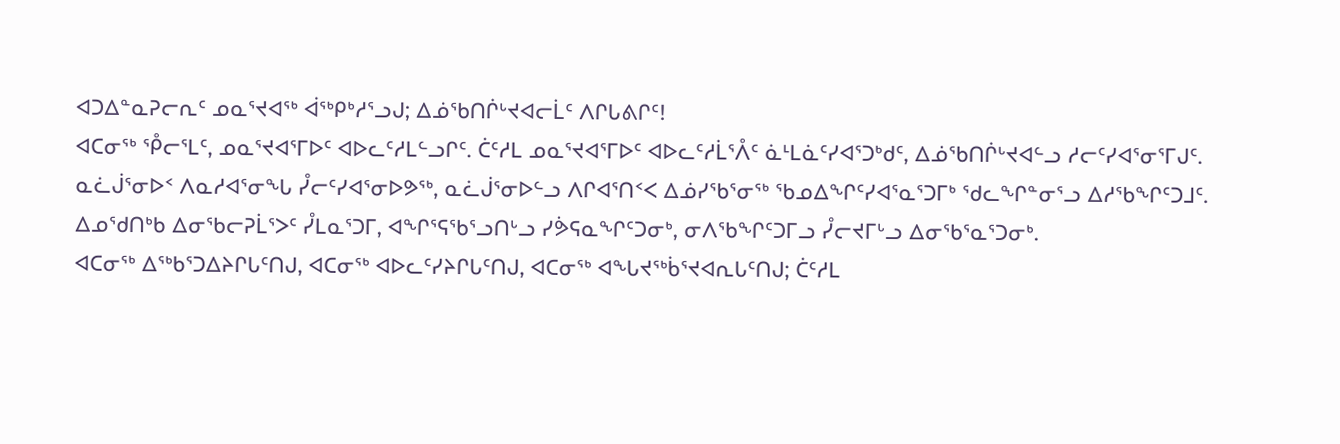ᐊᑐᐃᓐᓇᕈᓕᕆᑦ ᓄᓇᕐᔪᐊᖅ ᐋᖅᑭᒃᓱᕐᓗᒍ; ᐃᓅᖃᑎᒌᒡᔪᐊᓕᒫᑦ ᐱᒋᒐᕕᒋᑦ!
ᐊᑕᓂᖅ ᕾᓕᕐᒪᑦ, ᓄᓇᕐᔪᐊᕐᒥᐅᑦ ᐊᐅᓚᑦᓱᒪᓪᓗᒋᑦ. ᑖᑦᓱᒪ ᓄᓇᕐᔪᐊᕐᒥᐅᑦ ᐊᐅᓚᑦᓱᒫᕐᐰᑦ ᓈᒻᒪᓈᑦᓯᐊᕐᑐᒃᑯᑦ, ᐃᓅᖃᑎᒌᒡᔪᐊᓪᓗ ᓱᓕᑦᓯᐊᕐᓂᕐᒥᒍᑦ.
ᓇᓛᒎᕐᓂᐅᑉ ᐱᓇᓱᐊᕐᓂᖓ ᓮᓕᑦᓯᐊᕐᓂᐅᕗᖅ, ᓇᓛᒎᕐᓂᐅᓪᓗ ᐱᒋᐊᕐᑎᑉᐸ ᐃᓅᓯᖃᕐᓂᖅ ᖃᓄᐃᖏᑦᓯᐊᕐᓇᕐᑐᒥᒃ ᖁᓚᖏᓐᓂᕐᓗ ᐃᓱᖃᖏᑦᑐᒧᑦ.
ᐃᓄᖁᑎᒃᑲ ᐃᓂᖃᓕᕈᒫᕐᐳᑦ ᓮᒪᓇᕐᑐᒥ, ᐊᖏᕐᕋᖃᕐᓗᑎᒡᓗ ᓯᕘᕋᓇᖏᑦᑐᓂᒃ, ᓂᐱᖃᖏᑦᑐᒥᓗ ᓮᓕᔪᒥᒡᓗ ᐃᓂᖃᕐᓇᕐᑐᓂᒃ.
ᐊᑕᓂᖅ ᐃᖅᑲᕐᑐᐃᔨᒋᒐᑦᑎᒍ, ᐊᑕᓂᖅ ᐊᐅᓚᑦᓯᔨᒋᒐᑦᑎᒍ, ᐊᑕᓂᖅ ᐊᖓᔪᖅᑳᕐᔪᐊᕆᒐᑦᑎᒍ; ᑖᑦᓱᒪ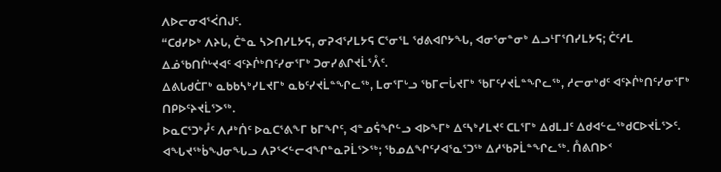ᐱᐅᓕᓂᐊᕐᐹᑎᒍᑦ.
“ᑕᑯᓯᐅᒃ ᐱᔨᒐ, ᑖᓐᓇ ᓴᐳᑎᓯᒪᔭᕋ, ᓂᕈᐊᕐᓯᒪᔭᕋ ᑕᕐᓂᕐᒪ ᖁᕕᐊᒋᔭᖓ, ᐊᓂᕐᓂᓐᓂᒃ ᐃᓗᒻᒥᕐᑎᓯᒪᔭᕋ; ᑖᑦᓱᒪ ᐃᓅᖃᑎᒌᒡᔪᐊᑦ ᐊᑦᔨᒌᒃᑎᑦᓯᓂᕐᒥᒃ ᑐᓂᓯᕕᒋᔪᒫᕐᐰᑦ.
ᐃᕕᒐᑯᑖᒥᒃ ᓇᑲᑲᓴᒃᓯᒪᔪᒥᒃ ᓇᑲᑦᓯᔪᒫᓐᖏᓚᖅ, ᒪᓂᕐᒥᒡᓗ ᖃᒥᓕᒑᔪᒥᒃ ᖃᒥᑦᓯᔪᒫᓐᖏᓚᖅ, ᓱᓕᓂᒃᑯᑦ ᐊᑦᔨᒌᒃᑎᑦᓯᓂᕐᒥᒃ ᑎᑭᐅᑦᔨᔪᒫᕐᐳᖅ.
ᐅᓇᑕᕐᑐᒃᓮᑦ ᐱᓱᒃᑏᑦ ᐅᓇᑕᕐᕕᖕᒥ ᑲᒥᖏᑦ, ᐊᓐᓄᕌᖏᓪᓗ ᐊᐅᖕᒥᒃ ᐃᑦᓴᒃᓯᒪᔪᑦ ᑕᒪᕐᒥᒃ ᐃᑯᒪᒧᑦ ᐃᑯᐊᓪᓚᖅᑯᑕᐅᔪᒫᕐᐳᑦ.
ᐊᖓᔪᖅᑳᖑᓂᖓᓗ ᐱᕈᕐᐸᓪᓕᐊᖏᓐᓇᕈᒫᕐᐳᖅ; ᖃᓄᐃᖏᑦᓯᐊᕐᓇᕐᑐᖅ ᐃᓱᖃᕈᒫᓐᖏᓚᖅ. ᑍᕕᑎᐅᑉ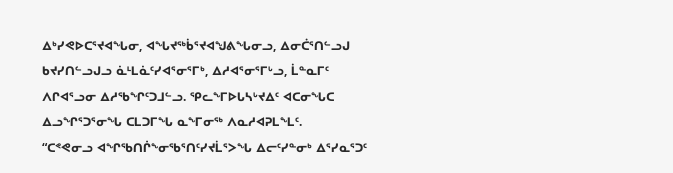ᐃᒃᓯᕙᐅᑕᕐᔪᐊᖓᓂ, ᐊᖓᔪᖅᑳᕐᔪᐊᖑᕕᖓᓂᓗ, ᐃᓂᑖᕐᑎᓪᓗᒍ ᑲᔪᓯᑎᓪᓗᒍᓗ ᓈᒻᒪᓈᑦᓯᐊᕐᓂᕐᒥᒃ, ᐃᓱᐊᕐᓂᕐᒥᒡᓗ, ᒫᓐᓇᒥᑦ ᐱᒋᐊᕐᓗᓂ ᐃᓱᖃᖏᑦᑐᒧᓪᓗ. ᕿᓚᖕᒥᐅᒐᓴᒡᔪᐃᑦ ᐊᑕᓂᖓᑕ ᐃᓗᖏᕐᑐᕐᓂᖓ ᑕᒪᑐᒥᖓ ᓇᖕᒥᓂᖅ ᐱᓇᓱᐊᕈᒪᖕᒪᑦ.
“ᑕᕝᕙᓂᓗ ᐊᖏᖃᑎᒌᖕᓂᖃᕐᑎᑦᓯᔪᒫᕐᐳᖓ ᐃᓕᑦᓯᓐᓂᒃ ᐃᕐᓯᓇᕐᑐᑦ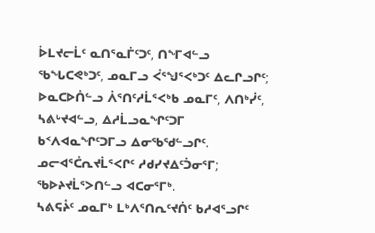ᐆᒪᔪᓕᒫᑦ ᓇᑎᕐᓇᒦᑦᑐᑦ, ᑎᖕᒥᐊᓪᓗ ᖃᖓᑕᕙᒃᑐᑦ, ᓄᓇᒥᓗ ᐹᕐᖑᕐᐸᒃᑐᑦ ᐃᓚᒋᓗᒋᑦ; ᐅᓇᑕᐅᑏᓪᓗ ᐲᕐᑎᑦᓱᒫᕐᐸᒃᑲ ᓄᓇᒥᑦ, ᐱᑎᒃᓰᑦ, ᓴᕕᒡᔪᐊᓪᓗ, ᐃᓱᒫᓗᓇᖏᑦᑐᒥ ᑲᑉᐱᐊᓇᖏᑦᑐᒥᓗ ᐃᓂᖃᖁᓪᓗᒋᑦ.
ᓄᓕᐊᕐᑖᕆᔪᒫᕐᐸᒋᑦ ᓱᑯᓯᔪᐃᑦᑑᓂᕐᒥ; ᖃᐅᔨᔪᒫᕐᐳᑎᓪᓗ ᐊᑕᓂᕐᒥᒃ.
ᓴᕕᕋᔧᑦ ᓄᓇᒥᒃ ᒪᒃᐱᕐᑎᕆᑦᔪᑏᑦ ᑲᓱᐊᕐᓗᒋᑦ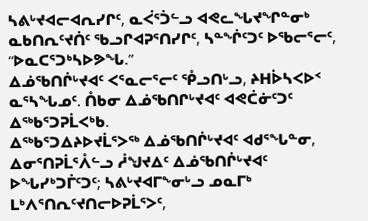ᓴᕕᒡᔪᐊᓕᐊᕆᓯᒋᑦ, ᓇᐹᕐᑑᓪᓗ ᐊᕙᓚᖓᔪᖏᓐᓂᒃ ᓇᑲᑎᕆᑦᔪᑏᑦ ᖃᓗᒋᐊᕈᕐᑎᓯᒋᑦ, ᓴᓐᖐᑦᑐᑦ ᐅᖃᓕᕐᓕᑦ, “ᐅᓇᑕᕐᑐᒃᓴᐅᕗᖓ.”
ᐃᓅᖃᑎᒌᒡᔪᐊᑦ ᐸᕐᓇᓕᕐᓕᑦ ᕾᓗᑎᒡᓗ, ᔨᕼᐆᓴᐸᐅᑉ ᓇᕐᓴᖓᓄᑦ. ᑍᑲᓂ ᐃᓅᖃᑎᒋᒡᔪᐊᑦ ᐊᕙᑖᓃᑦᑐᑦ ᐃᖅᑲᕐᑐᕈᒫᐸᒃᑲ.
ᐃᖅᑲᕐᑐᐃᔨᐅᔪᒫᕐᐳᖅ ᐃᓅᖃᑎᒌᒡᔪᐊᑦ ᐊᑯᕐᖓᓐᓂ, ᐃᓂᕐᑎᕈᒫᕐᐰᓪᓗ ᓲᖑᔪᐃᑦ ᐃᓅᖃᑎᒌᒡᔪᐊᑦ ᐅᖓᓯᒃᑐᒦᑦᑐᑦ; ᓴᕕᒡᔪᐊᒥᖕᓂᒡᓗ ᓄᓇᒥᒃ ᒪᒃᐱᕐᑎᕆᑦᔪᑎᓕᐅᕈᒫᕐᐳᑦ,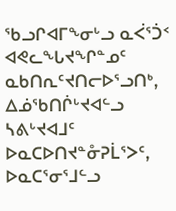ᖃᓗᒋᐊᒥᖕᓂᒡᓗ ᓇᐹᕐᑑᑉ ᐊᕙᓚᖓᔪᖏᓐᓄᑦ ᓇᑲᑎᕆᑦᔪᑎᓕᐅᕐᓗᑎᒃ, ᐃᓅᖃᑎᒌᒡᔪᐊᓪᓗ ᓴᕕᒡᔪᐊᒧᑦ ᐅᓇᑕᐅᑎᔪᓐᓁᕈᒫᕐᐳᑦ, ᐅᓇᑕᕐᓂᕐᒧᓪᓗ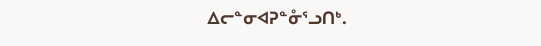ᐃᓕᓐᓂᐊᕈᓐᓁᕐᓗᑎᒃ.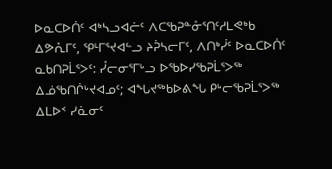ᐅᓇᑕᐅᑏᑦ ᐊᒃᓴᓗᐊᓖᑦ ᐱᑕᖃᕈᓐᓁᕐᑎᑦᓱᒪᕙᒃᑲ ᐃᕗᕅᒥᑦ, ᕿᒻᒥᕐᔪᐊᓪᓗ ᔨᕉᓴᓕᒥᑦ, ᐱᑎᒃᓰᑦ ᐅᓇᑕᐅᑏᑦ ᓇᑲᑎᕈᒫᕐᐳᑦ: ᓮᓕᓂᕐᒥᒡᓗ ᐅᖃᐅᓯᖃᕈᒫᕐᐳᖅ ᐃᓅᖃᑎᒌᒡᔪᐊᓄᑦ; ᐊᖓᔪᖅᑲᐅᕕᖓ ᑭᒡᓕᖃᕈᒫᕐᐳᖅ ᐃᒪᐅᑉ ᓯᓈᓂᑦ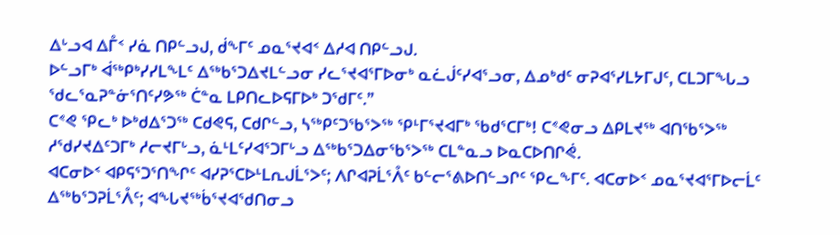ᐃᒡᓗᐊ ᐃᒤᑉ ᓯᓈ ᑎᑭᓪᓗᒍ, ᑰᖕᒥᑦ ᓄᓇᕐᔪᐊᑉ ᐃᓱᐊ ᑎᑭᓪᓗᒍ.
ᐅᓪᓗᒥᒃ ᐋᖅᑭᒃᓯᓯᒪᖕᒪᑦ ᐃᖅᑲᕐᑐᐃᔪᒪᓪᓗᓂ ᓯᓚᕐᔪᐊᕐᒥᐅᓂᒃ ᓇᓛᒎᑦᓯᐊᕐᓗᓂ, ᐃᓄᒃᑯᑦ ᓂᕈᐊᕐᓯᒪᔭᒥᒍᑦ, ᑕᒪᑐᒥᖓᓗ ᖁᓚᕐᓇᕈᓐᓃᕐᑎᑦᓯᕗᖅ ᑖᓐᓇ ᒪᑭᑎᓚᐅᕋᒥᐅᒃ ᑐᖁᒥᑦ.”
ᑕᕝᕙ ᕿᓚᒃ ᐅᒃᑯᐃᕐᑐᖅ ᑕᑯᕙᕋ, ᑕᑯᒋᓪᓗ, ᓴᖅᑭᑦᑐᖃᕐᐳᖅ ᕿᒻᒥᕐᔪᐊᒥᒃ ᖃᑯᕐᑕᒥᒃ! ᑕᕝᕙᓂᓗ ᐃᑭᒪᔪᖅ ᐊᑎᖃᕐᐳᖅ ᓱᖁᓯᔪᐃᑦᑐᒥᒃ ᓱᓕᔪᒥᒡᓗ, ᓈᒻᒪᑦᓯᐊᕐᑐᒥᒡᓗ ᐃᖅᑲᕐᑐᐃᓂᖃᕐᐳᖅ ᑕᒪᓐᓇᓗ ᐅᓇᑕᐅᑎᒋᕚ.
ᐊᑕᓂᐅᑉ ᐊᑭᕋᕐᑐᕐᑎᖏᑦ ᐊᓯᕈᕐᑕᐅᒻᒪᕆᒍᒫᕐᐳᑦ; ᐱᒋᐊᕈᒫᕐᐰᑦ ᑲᓪᓕᕐᕕᐅᑎᓪᓗᒋᑦ ᕿᓚᖕᒥᑦ. ᐊᑕᓂᐅᑉ ᓄᓇᕐᔪᐊᕐᒥᐅᓕᒫᑦ ᐃᖅᑲᕐᑐᕈᒫᕐᐰᑦ; ᐊᖓᔪᖅᑳᕐᔪᐊᖁᑎᓂᓗ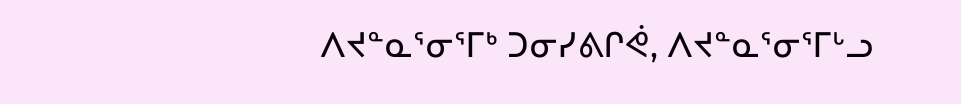ᐱᔪᓐᓇᕐᓂᕐᒥᒃ ᑐᓂᓯᕕᒋᕚ, ᐱᔪᓐᓇᕐᓂᕐᒥᒡᓗ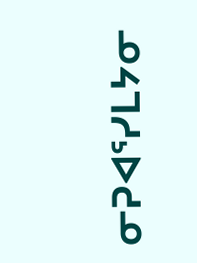ᓂᕈᐊᕐᓯᒪᔭᓂ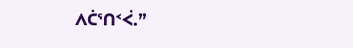ᐱᑖᕐᑎᑉᐹ.”